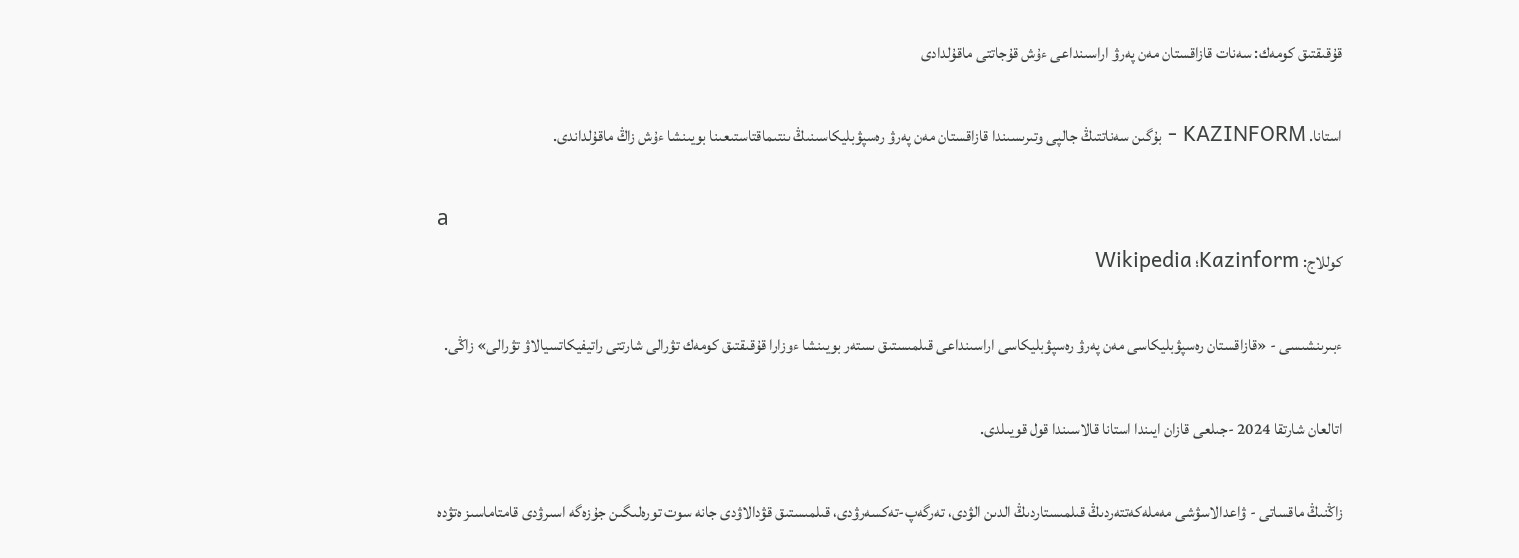قۇقىقتىق كومەك: سەنات قازاقستان مەن پەرۋ اراسىنداعى ءۇش قۇجاتتى ماقۇلدادى

استانا. KAZINFORM - بۇگىن سەناتتىڭ جالپى وتىرىسىندا قازاقستان مەن پەرۋ رەسپۋبليكاسىنىڭ ىنتىماقتاستىعىنا بويىنشا ءۇش زاڭ ماقۇلداندى.

а
كوللاج: Kazinform؛ Wikipedia

ءبىرىنشىسى - «قازاقستان رەسپۋبليكاسى مەن پەرۋ رەسپۋبليكاسى اراسىنداعى قىلمىستىق ىستەر بويىنشا ءوزارا قۇقىقتىق كومەك تۋرالى شارتتى راتيفيكاتسيالاۋ تۋرالى» زاڭى.

اتالعان شارتقا 2024 -جىلعى قازان ايىندا استانا قالاسىندا قول قويىلدى.

زاڭنىڭ ماقساتى - ۋاعدالاسۋشى مەملەكەتتەردىڭ قىلمىستاردىڭ الدىن الۋدى، تەرگەپ-تەكسەرۋدى، قىلمىستىق قۋدالاۋدى جانە سوت تورەلىگىن جۇزەگە اسىرۋدى قامتاماسىز ەتۋدە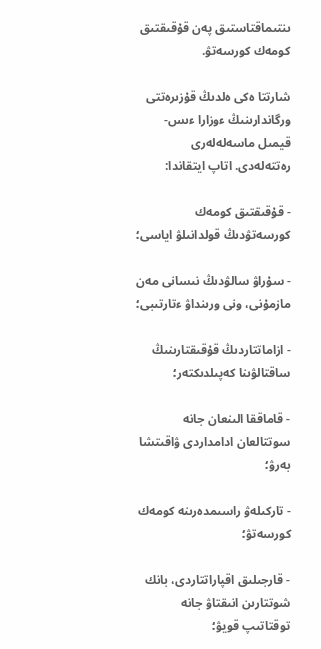ىنتىماقتاستىق پەن قۇقىقتىق كومەك كورسەتۋ.

شارتتا ەكى ەلدىڭ قۇزىرەتتى ورگاندارىنىڭ ءوزارا ءىس- قيمىل ماسەلەلەرى رەتتەلەدى. اتاپ ايتقاندا:

- قۇقىقتىق كومەك كورسەتۋدىڭ قولدانىلۋ اياسى؛

- سۇراۋ سالۋدىڭ نىسانى مەن مازمۇنى، ونى ورىنداۋ ءتارتىبى؛

- ازاماتتاردىڭ قۇقىقتارىنىڭ ساقتالۋىنا كەپىلدىكتەر؛

- قاماققا الىنعان جانە سوتتالعان ادامداردى ۋاقىتشا بەرۋ؛

- تاركىلەۋ راسىمدەرىنە كومەك كورسەتۋ؛

- قارجىلىق اقپاراتتاردى، بانك شوتتارىن انىقتاۋ جانە توقتاتىپ قويۋ؛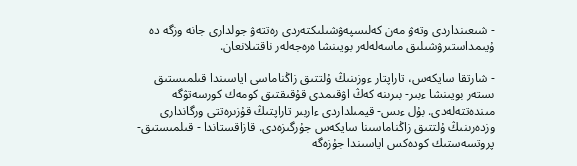- شىعىنداردى وتەۋ مەن كەلىسپەۋشىلىكتەردى رەتتەۋ جولدارى جانە وزگە دە ۇيىمداستىرۋشىلىق ماسەلەلەر بويىنشا ەرەجەلەر ناقتىلانعان.

- شارتقا سايكەس، تاراپتار ءوزىنىڭ ۇلتتىق زاڭناماسى اياسىندا قىلمىستىق ىستەر بويىنشا ءبىر- بىرىنە كەڭ اۋقىمدى قۇقىقتىق كومەك كورسەتۋگە مىندەتتەلەدى. بۇل ءىس- قيمىلداردى ءاربىر تاراپتىڭ قۇزىرەتتى ورگاندارى وزدەرىنىڭ ۇلتتىق زاڭناماسىنا سايكەس جۇرگىزەدى. قازاقستاندا - قىلمىستىق- پروتسەستىك كودەكس اياسىندا جۇزەگە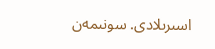اسىرىلادى. سونىمەن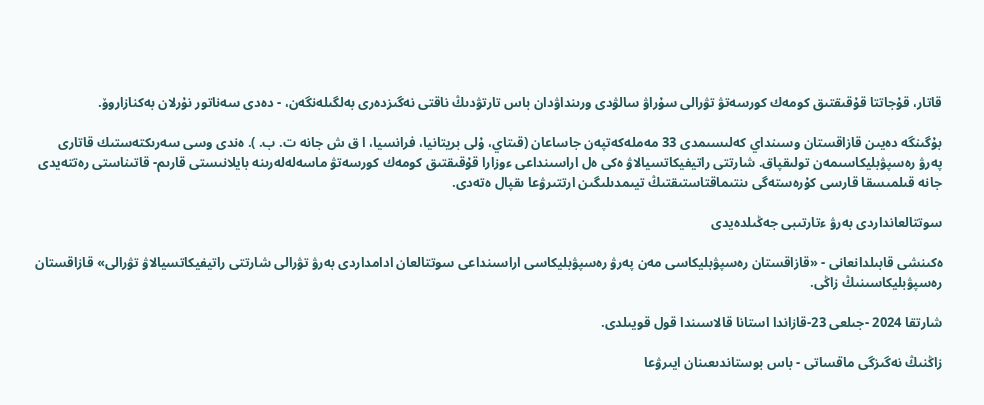قاتار، قۇجاتتا قۇقىقتىق كومەك كورسەتۋ تۋرالى سۇراۋ سالۋدى ورىنداۋدان باس تارتۋدىڭ ناقتى نەگىزدەرى بەلگىلەنگەن، - دەدى سەناتور نۇرلان بەكنازاروۆ.

بۇگىنگە دەيىن قازاقستان وسىنداي كەلىسىمدى 33 مەملەكەتپەن جاساعان (قىتاي، ۇلى بريتانيا، فرانسيا، ا ق ش جانە ت. ب. ). ەندى وسى سەرىكتەستىك قاتارى پەرۋ رەسپۋبليكاسىمەن تولىقپاق. شارتتى راتيفيكاتسيالاۋ ەكى ەل اراسىنداعى ءوزارا قۇقىقتىق كومەك كورسەتۋ ماسەلەلەرىنە بايلانىستى قارىم- قاتىناستى رەتتەيدى جانە قىلمىسقا قارسى كۇرەستەگى ىنتىماقتاستىقتىڭ تيىمدىلىگىن ارتتىرۋعا ىقپال ەتەدى.

سوتتالعانداردى بەرۋ ءتارتىبى جەڭىلدەيدى

ەكىنشى قابىلدانعانى - «قازاقستان رەسپۋبليكاسى مەن پەرۋ رەسپۋبليكاسى اراسىنداعى سوتتالعان ادامداردى بەرۋ تۋرالى شارتتى راتيفيكاتسيالاۋ تۋرالى» قازاقستان رەسپۋبليكاسىنىڭ زاڭى.

شارتقا 2024 -جىلعى 23-قازاندا استانا قالاسىندا قول قويىلدى.

زاڭنىڭ نەگىزگى ماقساتى - باس بوستاندىعىنان ايىرۋعا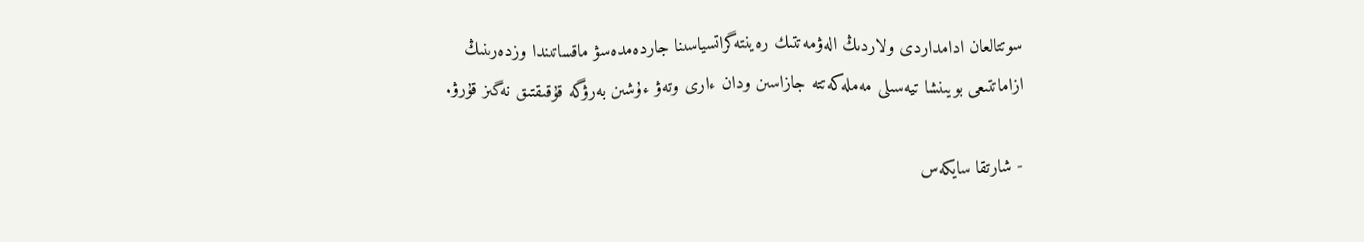سوتتالعان ادامداردى ولاردىڭ الەۋمەتتىك رەينتەگراتسياسىنا جاردەمدەسۋ ماقساتىندا وزدەرىنىڭ ازاماتتىعى بويىنشا تيەسىلى مەملەكەتتە جازاسىن ودان ءارى وتەۋ ءۇشىن بەرۋگە قۇقىقتىق نەگىز قۇرۋ.

- شارتقا سايكەس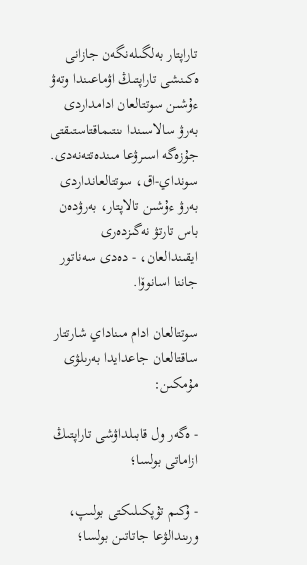تاراپتار بەلگىلەنگەن جازانى ەكىنشى تاراپتىڭ اۋماعىندا وتەۋ ءۇشىن سوتتالعان ادامداردى بەرۋ سالاسىندا ىنتىماقتاستىقتى جۇزەگە اسىرۋعا مىندەتتەنەدى. سونداي-اق، سوتتالعانداردى بەرۋ ءۇشىن تالاپتار، بەرۋدەن باس تارتۋ نەگىزدەرى ايقىندالعان، - دەدى سەناتور جاننا اسانوۆا.

سوتتالعان ادام مىناداي شارتتار ساقتالعان جاعدايدا بەرىلۋى مۇمكىن:

- ەگەر ول قابىلداۋشى تاراپتىڭ ازاماتى بولسا؛

- ۇكىم تۇپكىلىكتى بولىپ، ورىندالۋعا جاتاتىن بولسا؛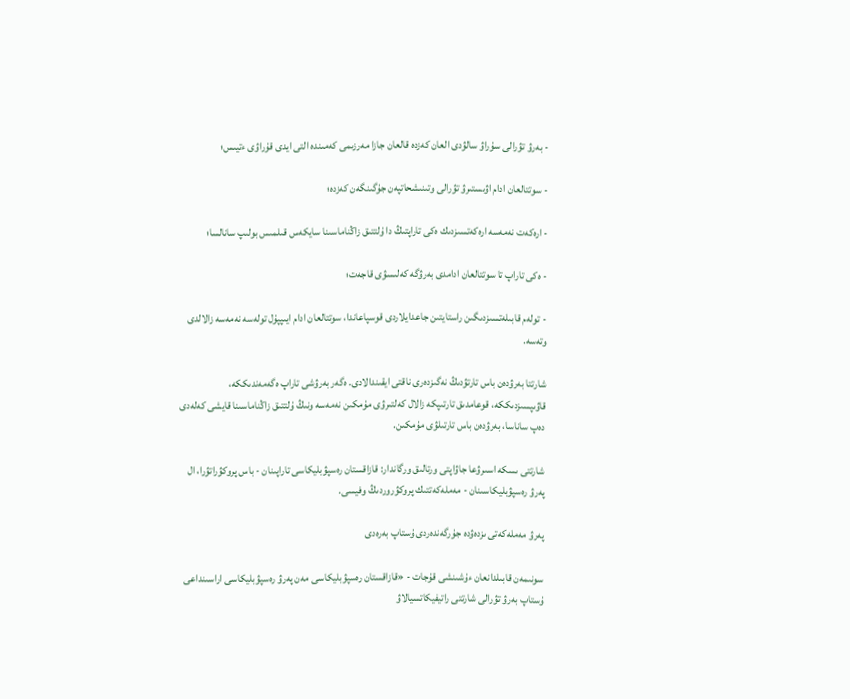- بەرۋ تۋرالى سۇراۋ سالۋدى العان كەزدە قالعان جازا مەرزىمى كەمىندە التى ايدى قۇراۋى ءتيىس؛

- سوتتالعان ادام اۋىستىرۋ تۋرالى وتىنىشحاتپەن جۇگىنگەن كەزدە؛

- ارەكەت نەمەسە ارەكەتسىزدىك ەكى تاراپتىڭ دا ۇلتتىق زاڭناماسىنا سايكەس قىلمىس بولىپ سانالسا؛

- ەكى تاراپ تا سوتتالعان ادامدى بەرۋگە كەلىسۋى قاجەت؛

- تولەم قابىلەتسىزدىگىن راستايتىن جاعدايلاردى قوسپاعاندا، سوتتالعان ادام ايىپپۇل تولەسە نەمەسە زالالدى وتەسە.

شارتتا بەرۋدەن باس تارتۋدىڭ نەگىزدەرى ناقتى ايقىندالادى. ەگەر بەرۋشى تاراپ ەگەمەندىككە، قاۋىپسىزدىككە، قوعامدىق تارتىپكە زالال كەلتىرۋى مۇمكىن نەمەسە ونىڭ ۇلتتىق زاڭناماسىنا قايشى كەلەدى دەپ ساناسا، بەرۋدەن باس تارتىلۋى مۇمكىن.

شارتتى ىسكە اسىرۋعا جاۋاپتى ورتالىق ورگاندار: قازاقستان رەسپۋبليكاسى تاراپىنان - باس پروكۋراتۋرا، ال پەرۋ رەسپۋبليكاسىنان - مەملەكەتتىك پروكۋروردىڭ وفيسى.

پەرۋ مەملەكەتى ىزدەۋدە جۇرگەندەردى ۇستاپ بەرەدى

سونىمەن قابىلدانعان ءۇشىنشى قۇجات - «قازاقستان رەسپۋبليكاسى مەن پەرۋ رەسپۋبليكاسى اراسىنداعى ۇستاپ بەرۋ تۋرالى شارتتى راتيفيكاتسيالاۋ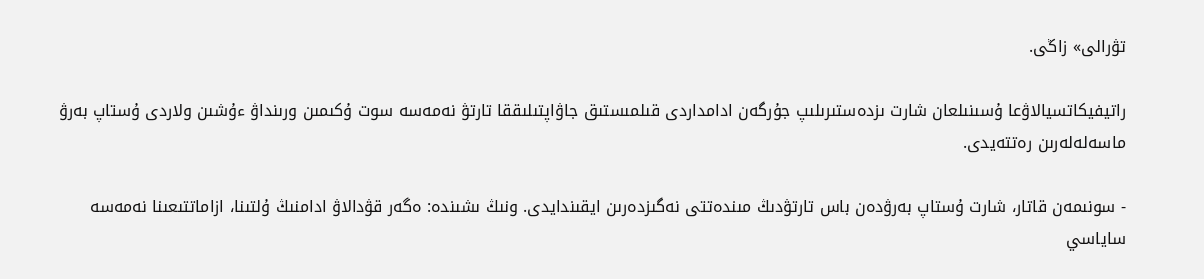تۋرالى» زاڭى.

راتيفيكاتسيالاۋعا ۇسىنىلعان شارت ىزدەستىرىلىپ جۇرگەن ادامداردى قىلمىستىق جاۋاپتىلىققا تارتۋ نەمەسە سوت ۇكىمىن ورىنداۋ ءۇشىن ولاردى ۇستاپ بەرۋ ماسەلەلەرىن رەتتەيدى.

- سونىمەن قاتار، شارت ۇستاپ بەرۋدەن باس تارتۋدىڭ مىندەتتى نەگىزدەرىن ايقىندايدى. ونىڭ ىشىندە: ەگەر قۋدالاۋ ادامنىڭ ۇلتىنا، ازاماتتىعىنا نەمەسە ساياسي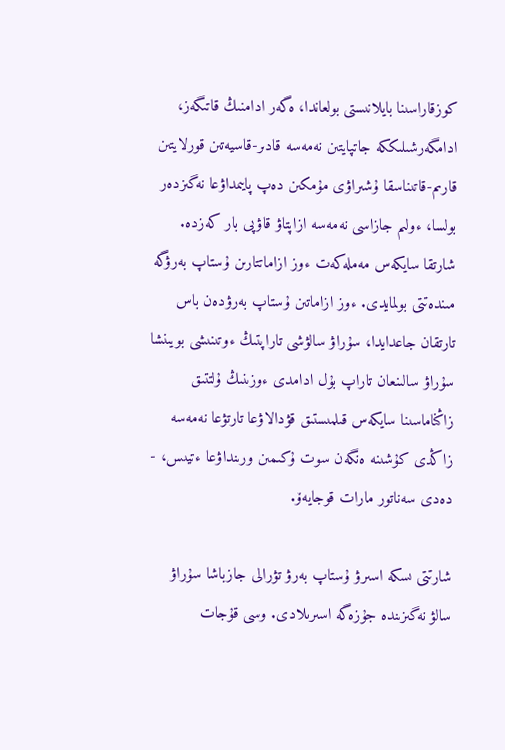كوزقاراسىنا بايلانىستى بولعاندا، ەگەر ادامنىڭ قاتىگەز، ادامگەرشىلىككە جاتپايتىن نەمەسە قادىر-قاسيەتىن قورلايتىن قارىم-قاتىناسقا ۇشىراۋى مۇمكىن دەپ پايىمداۋعا نەگىزدەر بولسا، ءولىم جازاسى نەمەسە ازاپتاۋ قاۋپى بار كەزدە. شارتقا سايكەس مەملەكەت ءوز ازاماتتارىن ۇستاپ بەرۋگە مىندەتتى بولمايدى. ءوز ازاماتىن ۇستاپ بەرۋدەن باس تارتقان جاعدايدا، سۇراۋ سالۋشى تاراپتىڭ ءوتىنىشى بويىنشا سۇراۋ سالىنعان تاراپ بۇل ادامدى ءوزىنىڭ ۇلتتىق زاڭناماسىنا سايكەس قىلمىستىق قۋدالاۋعا تارتۋعا نەمەسە زاڭدى كۇشىنە ەنگەن سوت ۇكىمىن ورىنداۋعا ءتيىس، - دەدى سەناتور مارات قوجايەۆ.

شارتتى ىسكە اسىرۋ ۇستاپ بەرۋ تۋرالى جازباشا سۇراۋ سالۋ نەگىزىندە جۇزەگە اسىرىلادى. وسى قۇجات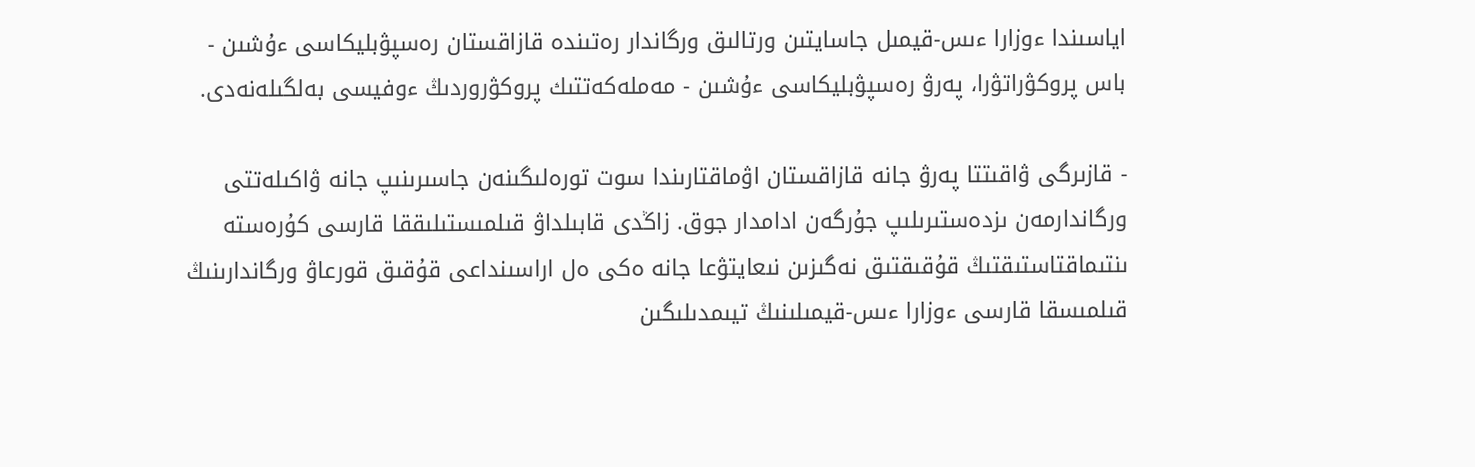اياسىندا ءوزارا ءىس-قيمىل جاسايتىن ورتالىق ورگاندار رەتىندە قازاقستان رەسپۋبليكاسى ءۇشىن - باس پروكۋراتۋرا، پەرۋ رەسپۋبليكاسى ءۇشىن - مەملەكەتتىك پروكۋروردىڭ ءوفيسى بەلگىلەنەدى.

- قازىرگى ۋاقىتتا پەرۋ جانە قازاقستان اۋماقتارىندا سوت تورەلىگىنەن جاسىرىنىپ جانە ۋاكىلەتتى ورگاندارمەن ىزدەستىرىلىپ جۇرگەن ادامدار جوق. زاڭدى قابىلداۋ قىلمىستىلىققا قارسى كۇرەستە ىنتىماقتاستىقتىڭ قۇقىقتىق نەگىزىن نىعايتۋعا جانە ەكى ەل اراسىنداعى قۇقىق قورعاۋ ورگاندارىنىڭ قىلمىسقا قارسى ءوزارا ءىس-قيمىلىنىڭ تيىمدىلىگىن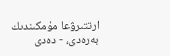ارتتىرۋعا مۇمكىندىك بەرەدى، - دەدى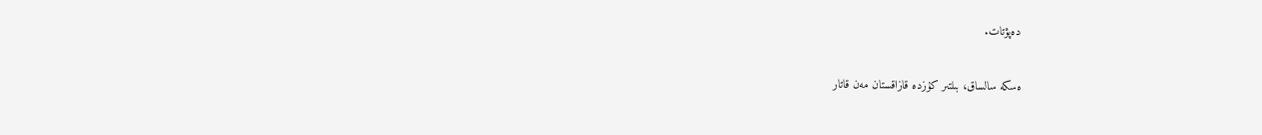دەپۋتات.

ەسكە سالساق، بىلتىر كۇزدە قازاقستان مەن قاتار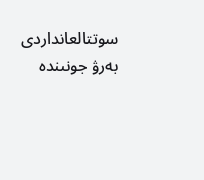سوتتالعانداردى بەرۋ جونىندە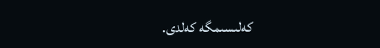كەلىسىمگە كەلدى.